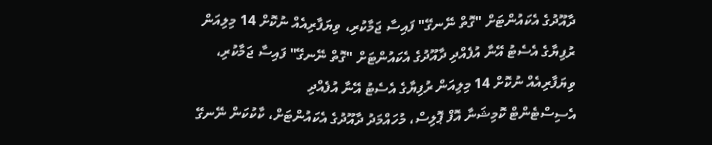ދާއޫދުގެ އެކައުންޓަށް "ގޮތް ނޭނގޭ" ފައިސާ ޖަމާކުރި، ވިޔަފާރިއެއް ނުކޮށް 14 މިލިއަން ރުފިޔާގެ އެސެޓު އޭނާ އުފެއްދި ދާއޫދުގެ އެކައުންޓަށް "ގޮތް ނޭނގޭ" ފައިސާ ޖަމާކުރި، ވިޔަފާރިއެއް ނުކޮށް 14 މިލިއަން ރުފިޔާގެ އެސެޓު އޭނާ އުފެއްދި
އެސިސްޓެންޓް ކޮމިޝަނާ އޮފް ޕޮލިސް، މުހައްމަދު ދާއޫދުގެ އެކައުންޓަށް، ކާކުކަން ނޭނގޭ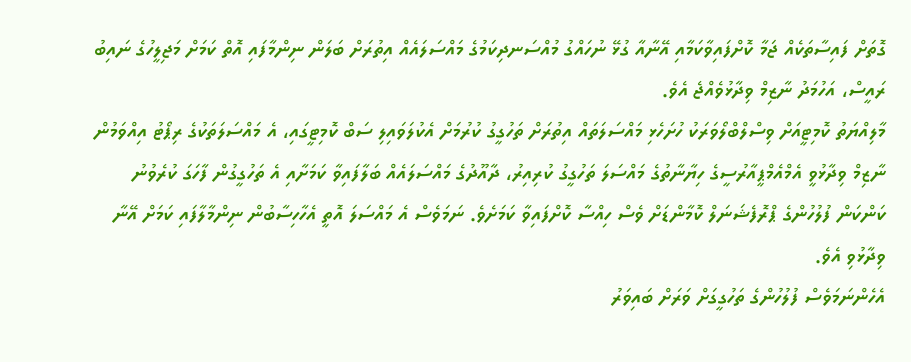ގޮތަށް ފައިސާތަކެއް ޖަމާ ކޮށްފައިވާކަމާއި އޭނާއާ ގުޅޭ ނުހައްގު މުއްސަނދިކަމުގެ މައްސަލައެއް އިތުރަށް ބަލަން ނިންމާފައި އޮތް ކަމަށް މަޖިލީހުގެ ނައިބު ރައީސް، އަހުމަދު ނާޒިމް ވިދާޅުވެއްޖެ އެވެ.
މާލިއްޔަތު ކޮމިޓީއަށް ވިސްލްބްލޯވަރަކު ހުށަހެޅި މައްސަލަތައް އިތުރަށް ތަހުގީގު ކުރުމަށް އެކުލަވައިލި ސަބް ކޮމިޓީގައި، އެ މައްސަލަތަކުގެ ރިޕޯޓު އިއްވަމުން ނާޒިމް ވިދާޅުވީ އެމްއެމްޕީއާރުސީގެ ހިޔާނާތުގެ މައްސަލަ ތަހުގީގު ކުރިއިރު، ދާއޫދުގެ މައްސަލައެއް ބަލާފައިވާ ކަމަށާއި އެ ތަހުގީގުން ފާހަގަ ކުރެވުނު ކަންކަން ފުލުހުންގެ ޕްރޮފެޝަނަލް ކޮމާންޑަށް ވެސް ހިއްސާ ކޮށްފައިވާ ކަމަށެވެ. ނަމަވެސް އެ މައްސަލަ އޮތީ އެހާހިސާބުން ނިންމާލާފައި ކަމަށް އޭނާ ވިދާޅުވި އެވެ.
އެހެންނަމަވެސް ފުލުހުންގެ ތަހުގީގަށް ވަރަށް ބައިވަރު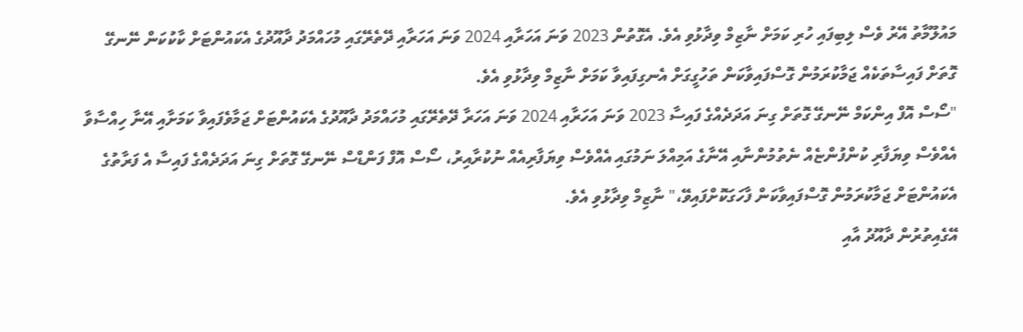މައުލޫމާތު އޭރު ވެސް ލިބިފައި ހުރި ކަމަށް ނާޒިމް ވިދާޅުވި އެވެ. އެގޮތުން 2023 ވަނަ އަހަރާއި 2024 ވަނަ އަހަރާއި ދޭތެރޭގައި މުހައްމަދު ދާއޫދުގެ އެކައުންޓަށް ކާކުކަން ނޭނގޭ ގޮތަށް ފައިސާތަކެއް ޖަމާކުރަމުން ގޮސްފައިވާކަން ތަހުގީގަށް އެނގިފައިވާ ކަމަށް ނާޒިމް ވިދާޅުވި އެވެ.
"ސޯސް އޮފް އިންކަމް ނޭނގޭ ގޮތަށް ގިނަ އަދަދެއްގެ ފައިސާ 2023 ވަނަ އަހަރާއި 2024 ވަނަ އަހަރާ ދޭތެރޭގައި މުހައްމަދު ދާއޫދުގެ އެކައުންޓަށް ޖަމާވެފައިވާ ކަމަށާއި އޭނާ ހިއްސާވާ އެއްވެސް ވިޔަފާރި ކުންފުންޏެއް ނެތުމުންނާއި އޭނާގެ އަމިއްލަ ނަމުގައި އެއްވެސް ވިޔަފާރިއެއް ނުކުރާއިރު، ސޯސް އޮފް ފަންޑްސް ނޭނގޭ ގޮތަށް ގިނަ އަދަދެއްގެ ފައިސާ އެ ފަރާތުގެ އެކައުންޓަށް ޖަމާކުރަމުން ގޮސްފައިވާކަން ފާހަގަކޮށްފައިވޭ،" ނާޒިމް ވިދާޅުވި އެވެ.
އޭގެއިތުރުން ދާއޫދު އާއި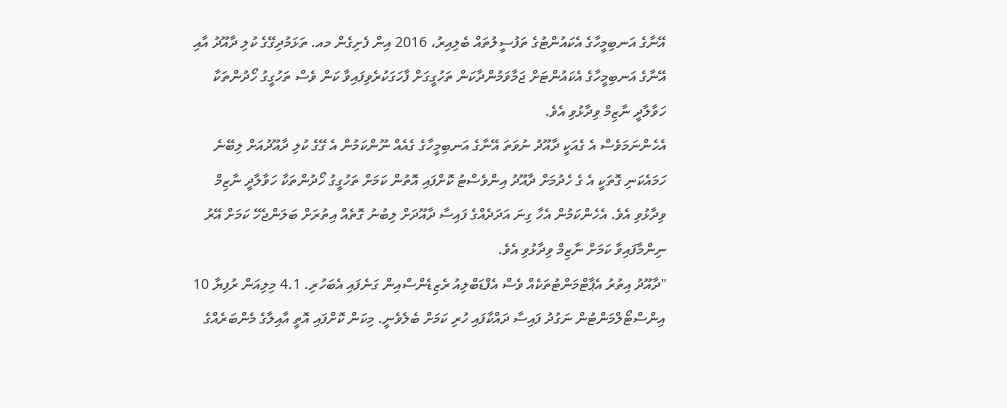އޭނާގެ އަނބިމީހާގެ އެކައުންޓުގެ ތަފުސީލުތައް ބެލިއިރު، 2016 އިން ފެށިގެން މއ. ތަޅަމުދިގޭގެ ކުލި ދާއޫދު އާއި އޭނާގެ އަނބިމީހާގެ އެކައުންޓަށް ޖަމާވަމުންދާކަން ތަހުގީގަށް ފާހަގަކުރެވިފައިވާ ކަން ވެސް ތަހުގީގު ހޯދުންތަކާ ހަވާލާދީ ނާޒިމް ވިދާޅުވި އެވެ.
އެހެންނަމަވެސް އެ ގެއަކީ ދާއޫދު ނުވަތަ އޭނާގެ އަނބިމީހާގެ ގެއެއް ނޫންކަމުން އެ ގޭގެ ކުލި ދާއޫދުއަށް ލިބޭނެ ހަމައެކަނި ގޮތަކީ އެ ގެ ހެދުމަށް ދާއޫދު އިންވެސްޓު ކޮށްފައި އޮތުން ކަމަށް ތަހުގީގު ހޯދުންތަކާ ހަވާލާދީ ނާޒިމް ވިދާޅުވި އެވެ. އެހެންކަމުން އެހާ ގިނަ އަދަދެއްގެ ފައިސާ ދާއޫދަށް ލިބުނު ގޮތެއް އިތުރަށް ބަލަންޖެހޭ ކަމަށް އޭރު ނިންމާފައިވާ ކަމަށް ނާޒިމް ވިދާޅުވި އެވެ.
"ދާއޫދު އިތުރު އެޕާޓްމަންޓުތަކެއް ވެސް އެފްޑަބްލިއު ރެޒިޑެންސްއިން ގަނެފައި އެބަހުރި. 4.1 މިލިއަން ރުފިޔާ 10 އިންސްޓޯލްމަންޓުން ނަގުދު ފައިސާ ދައްކާފައި ހުރި ކަމަށް ބެލެވެނީ. މިކަން ކޮށްފައި އޮތީ އާއިލާގެ މެންބަރެއްގެ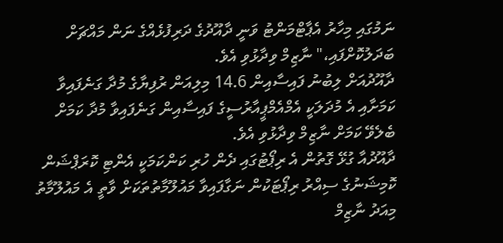ނަމުގައި މިހާރު އެޕާޓްމަންޓު ވަނީ ދާއޫދުގެ ދަރިފުޅެއްގެ ނަން މައްޗަށް ބަދަލުކޮށްފައި،" ނާޒިމް ވިދާޅުވި އެވެ.
ދާއޫދުއަށް ލިބުނު ފައިސާއިން 14.6 މިލިއަން ރުފިޔާގެ މުދާ ގަނެފައިވާ ކަމަށާއި އެ މުދަލަކީ އެމްއެމްޕީއާރުސީގެ ފައިސާއިން ގަނެފައިވާ މުދާ ކަމަށް ބެލެވޭ ކަމަށް ނާޒިމް ވިދާޅުވި އެވެ.
ދާއޫދުއާ ގުޅޭ ގޮތުން އެ ރިޕޯޓުގައި ދެން ހުރި ކަންކަމަކީ އެންޓި ކޮރަޕްޝަން ކޮމިޝަނުގެ ސިއްރު ރިޕޯޓަކުން ނަގާފައިވާ މައުލޫމާތުތަކަށް ވާތީ އެ މައުލޫމާތު މިއަދު ނާޒިމް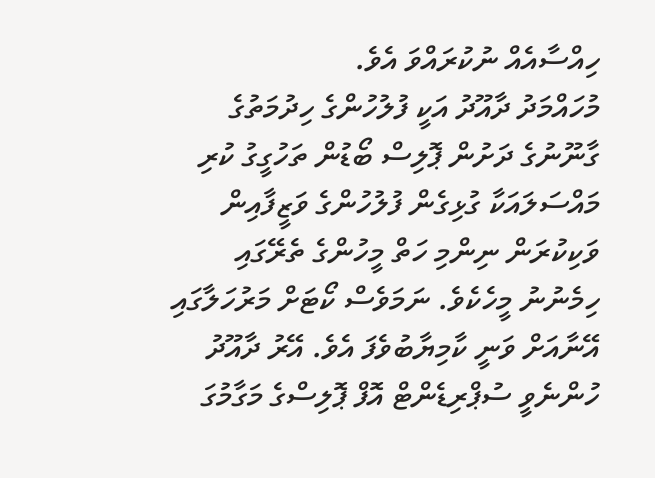ހިއްސާއެއް ނުކުރައްވަ އެވެ.
މުހައްމަދު ދާއޫދު އަކީ ފުލުހުންގެ ހިދުމަތުގެ ގާނޫނުގެ ދަށުން ޕޮލިސް ބޯޑުން ތަހުގީގު ކުރި މައްސަލައަކާ ގުޅިގެން ފުލުހުންގެ ވަޒީފާއިން ވަކިކުރަން ނިންމި ހަތް މީހުންގެ ތެރޭގައި ހިމެނުނު މީހެކެވެ. ނަމަވެސް ކޯޓަށް މަރުހަލާގައި އޭނާއަށް ވަނީ ކާމިޔާބުވެފަ އެވެ. އޭރު ދާއޫދު ހުންނެވީ ސުޕްރިޑެންޓް އޮފް ޕޮލިސްގެ މަގާމުގަ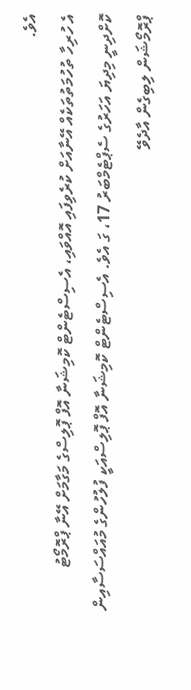އެވެ.
އެ ހުރިހާ ތުހުމަތުތަކެއް އޭނާއަށް ކުރެވިފައި އޮއްވައި، އެސިސްޓެންޓް ކޮމިޝަނާ އޮފް ޕޮލިސްގެ މަގާމަށް އޭނާ ޕްރޮމޯޓު ކޮށްދިނީ މިދިޔަ އަހަރުގެ ސެޕްޓެމްބަރު 17، ގަ އެވެ. އެސިސްޓެންޓް ކޮމިޝަނާ އޮފް ޕޮލިސްއަކީ ފުލުހުންގެ މުއައްސަސާއިން ޕްރޮމޯޝަން ލިބިގެން އާދެވޭ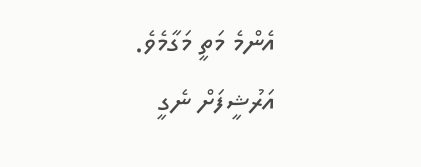އެންމެ މަތީ މަގާމެވެ.
އަރުޝީފަށް ނެގީ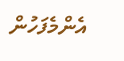އެންމެފަހުން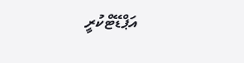އަޕްޑޭޓްކުރީ